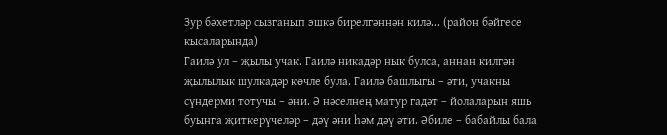Зур бәхетләр сызганып эшкә бирелгәннән килә... (район бәйгесе кысаларында)
Гаилә ул – җылы учак. Гаилә никадәр нык булса, аннан килгән җылылык шулкадәр көчле була. Гаилә башлыгы – әти, учакны сүндерми тотучы – әни. Ә нәселнең матур гадәт – йолаларын яшь буынга җиткерүчеләр – дәү әни һәм дәү әти. Әбиле – бабайлы бала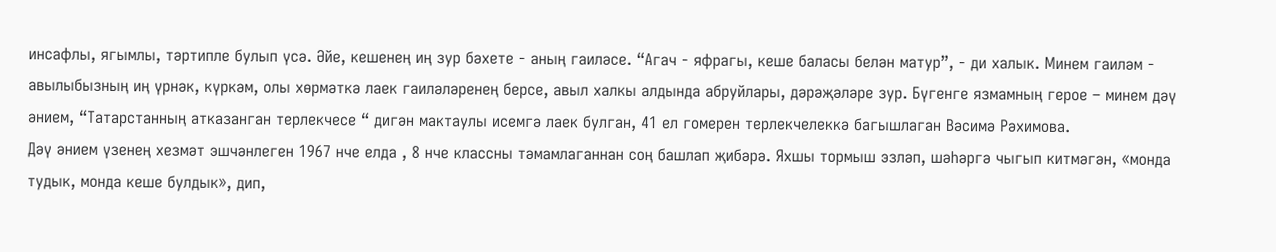инсафлы, ягымлы, тәртипле булып үсә. Әйе, кешенең иң зур бәхете - аның гаиләсе. “Агач - яфрагы, кеше баласы белән матур”, - ди халык. Минем гаиләм - авылыбызның иң үрнәк, күркәм, олы хөрмәткә лаек гаиләләренең берсе, авыл халкы алдында абруйлары, дәрәҗәләре зур. Бүгенге язмамның герое – минем дәү әнием, “Татарстанның атказанган терлекчесе “ дигән мактаулы исемгә лаек булган, 41 ел гомерен терлекчелеккә багышлаган Вәсимә Рәхимова.
Дәү әнием үзенең хезмәт эшчәнлеген 1967 нче елда , 8 нче классны тәмамлаганнан соң башлап җибәрә. Яхшы тормыш эзләп, шәһәргә чыгып китмәгән, «монда тудык, монда кеше булдык», дип,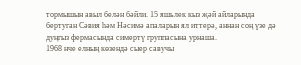тормышын авыл белән бәйли. 15 яшьлек кыз җәй айларында бертуган Сәвия һәм Нәсимә апаларын ял иттерә, аннан соң үзе дә дуңгыз фермасында симертү группасына урнаша.
1968 нче елның көзендә сыер савучы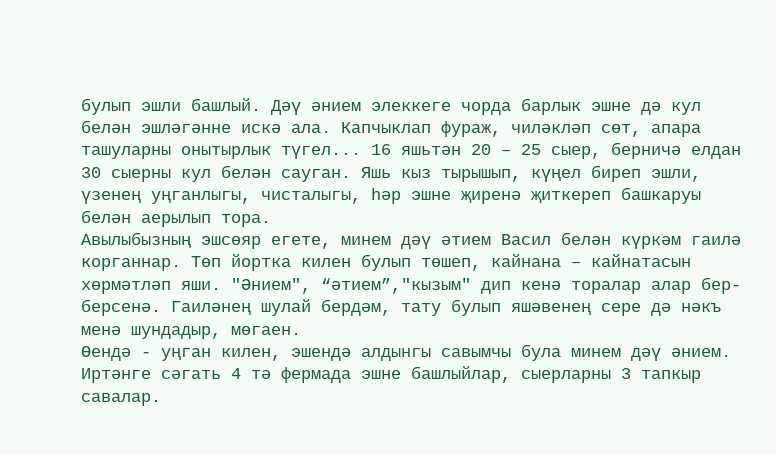булып эшли башлый. Дәү әнием элеккеге чорда барлык эшне дә кул белән эшләгәнне искә ала. Капчыклап фураж, чиләкләп сөт, апара ташуларны онытырлык түгел... 16 яшьтән 20 – 25 сыер, берничә елдан 30 сыерны кул белән сауган. Яшь кыз тырышып, күңел биреп эшли, үзенең уңганлыгы, чисталыгы, һәр эшне җиренә җиткереп башкаруы белән аерылып тора.
Авылыбызның эшсөяр егете, минем дәү әтием Васил белән күркәм гаилә корганнар. Төп йортка килен булып төшеп, кайнана – кайнатасын хөрмәтләп яши. "Әнием", “әтием”,"кызым" дип кенә торалар алар бер-берсенә. Гаиләнең шулай бердәм, тату булып яшәвенең сере дә нәкъ менә шундадыр, мөгаен.
Өендә - уңган килен, эшендә алдынгы савымчы була минем дәү әнием. Иртәнге сәгать 4 тә фермада эшне башлыйлар, сыерларны 3 тапкыр савалар.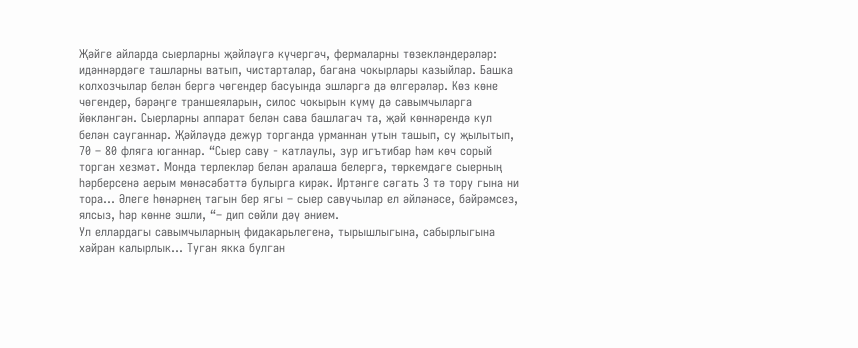Җәйге айларда сыерларны җәйләүгә күчергәч, фермаларны төзекләндерәләр: идәннәрдәге ташларны ватып, чистарталар, багана чокырлары казыйлар. Башка колхозчылар белән бергә чөгендер басуында эшләргә дә өлгерәләр. Көз көне чөгендер, бәрәңге траншеяларын, силос чокырын күмү дә савымчыларга йөкләнгән. Сыерларны аппарат белән сава башлагач та, җәй көннәрендә кул белән сауганнар. Җәйләүдә дежур торганда урманнан утын ташып, су җылытып, 70 – 80 фляга юганнар. “Сыер саву - катлаулы, зур игътибар һәм көч сорый торган хезмәт. Монда терлекләр белән аралаша белергә, төркемдәге сыерның һәрберсенә аерым мөнәсәбәттә булырга кирәк. Иртәнге сәгать 3 тә тору гына ни тора... Әлеге һөнәрнең тагын бер ягы – сыер савучылар ел әйләнәсе, бәйрәмсез, ялсыз, һәр көнне эшли, “– дип сөйли дәү әнием.
Ул еллардагы савымчыларның фидакарьлегенә, тырышлыгына, сабырлыгына хәйран калырлык... Туган якка булган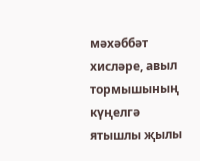мәхәббәт хисләре, авыл тормышының күңелгә ятышлы җылы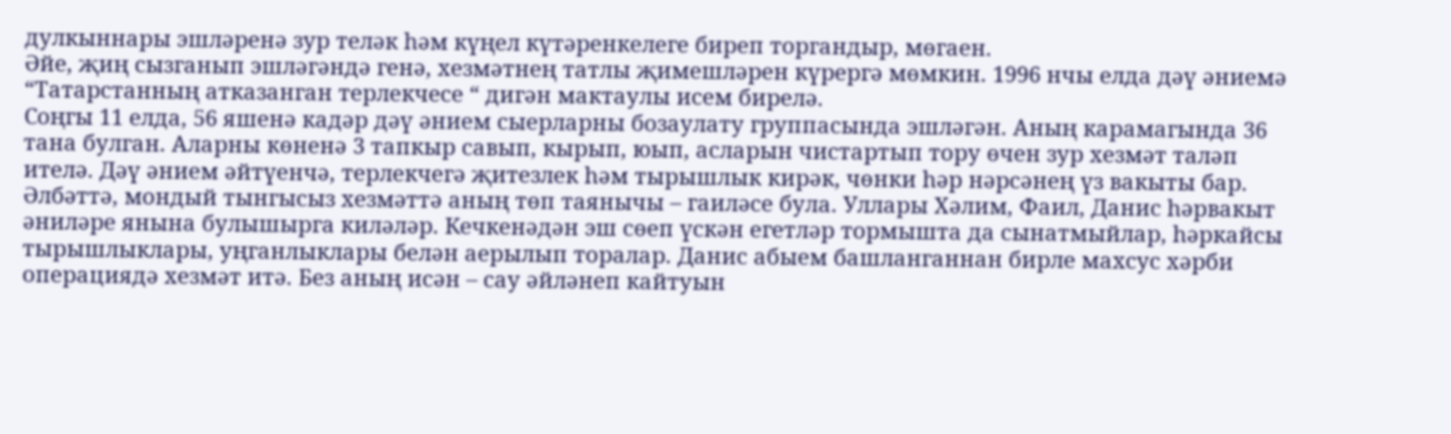дулкыннары эшләренә зур теләк һәм күңел күтәренкелеге биреп торгандыр, мөгаен.
Әйе, җиң сызганып эшләгәндә генә, хезмәтнең татлы җимешләрен күрергә мөмкин. 1996 нчы елда дәү әниемә “Татарстанның атказанган терлекчесе “ дигән мактаулы исем бирелә.
Соңгы 11 елда, 56 яшенә кадәр дәү әнием сыерларны бозаулату группасында эшләгән. Аның карамагында 36 тана булган. Аларны көненә 3 тапкыр савып, кырып, юып, асларын чистартып тору өчен зур хезмәт таләп ителә. Дәү әнием әйтүенчә, терлекчегә җитезлек һәм тырышлык кирәк, чөнки һәр нәрсәнең үз вакыты бар.
Әлбәттә, мондый тынгысыз хезмәттә аның төп таянычы – гаиләсе була. Уллары Хәлим, Фаил, Данис һәрвакыт әниләре янына булышырга киләләр. Кечкенәдән эш сөеп үскән егетләр тормышта да сынатмыйлар, һәркайсы тырышлыклары, уңганлыклары белән аерылып торалар. Данис абыем башланганнан бирле махсус хәрби операциядә хезмәт итә. Без аның исән – сау әйләнеп кайтуын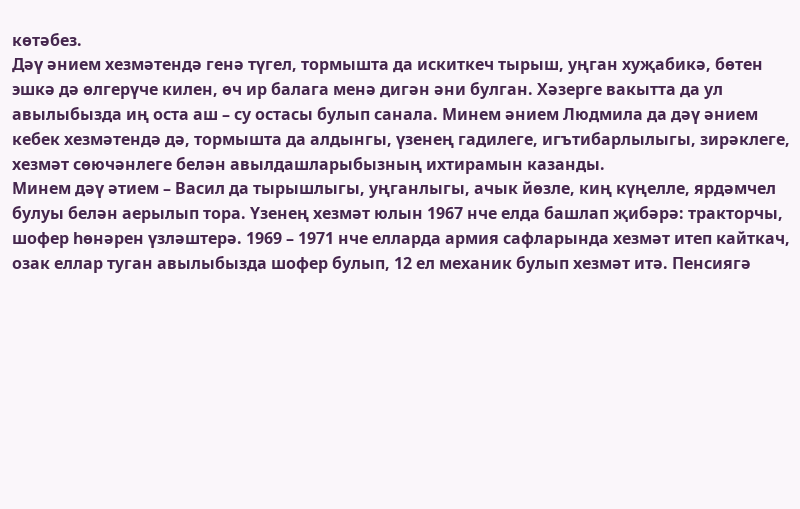көтәбез.
Дәү әнием хезмәтендә генә түгел, тормышта да искиткеч тырыш, уңган хуҗабикә, бөтен эшкә дә өлгерүче килен, өч ир балага менә дигән әни булган. Хәзерге вакытта да ул авылыбызда иң оста аш – су остасы булып санала. Минем әнием Людмила да дәү әнием кебек хезмәтендә дә, тормышта да алдынгы, үзенең гадилеге, игътибарлылыгы, зирәклеге, хезмәт сөючәнлеге белән авылдашларыбызның ихтирамын казанды.
Минем дәү әтием – Васил да тырышлыгы, уңганлыгы, ачык йөзле, киң күңелле, ярдәмчел булуы белән аерылып тора. Үзенең хезмәт юлын 1967 нче елда башлап җибәрә: тракторчы, шофер һөнәрен үзләштерә. 1969 – 1971 нче елларда армия сафларында хезмәт итеп кайткач, озак еллар туган авылыбызда шофер булып, 12 ел механик булып хезмәт итә. Пенсиягә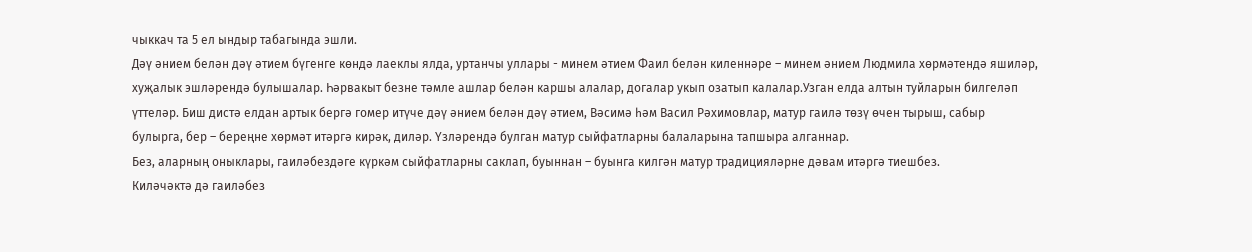чыккач та 5 ел ындыр табагында эшли.
Дәү әнием белән дәү әтием бүгенге көндә лаеклы ялда, уртанчы уллары - минем әтием Фаил белән киленнәре – минем әнием Людмила хөрмәтендә яшиләр, хуҗалык эшләрендә булышалар. Һәрвакыт безне тәмле ашлар белән каршы алалар, догалар укып озатып калалар.Узган елда алтын туйларын билгеләп үттеләр. Биш дистә елдан артык бергә гомер итүче дәү әнием белән дәү әтием, Вәсимә һәм Васил Рәхимовлар, матур гаилә төзү өчен тырыш, сабыр булырга, бер – береңне хөрмәт итәргә кирәк, диләр. Үзләрендә булган матур сыйфатларны балаларына тапшыра алганнар.
Без, аларның оныклары, гаиләбездәге күркәм сыйфатларны саклап, буыннан – буынга килгән матур традицияләрне дәвам итәргә тиешбез.
Киләчәктә дә гаиләбез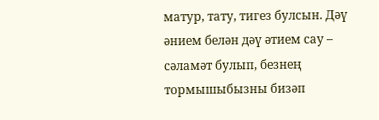матур, тату, тигез булсын. Дәү әнием белән дәү әтием сау – сәламәт булып, безнең тормышыбызны бизәп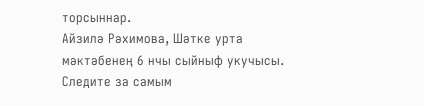торсыннар.
Айзилә Рәхимова, Шәтке урта мәктәбенең 6 нчы сыйныф укучысы.
Следите за самым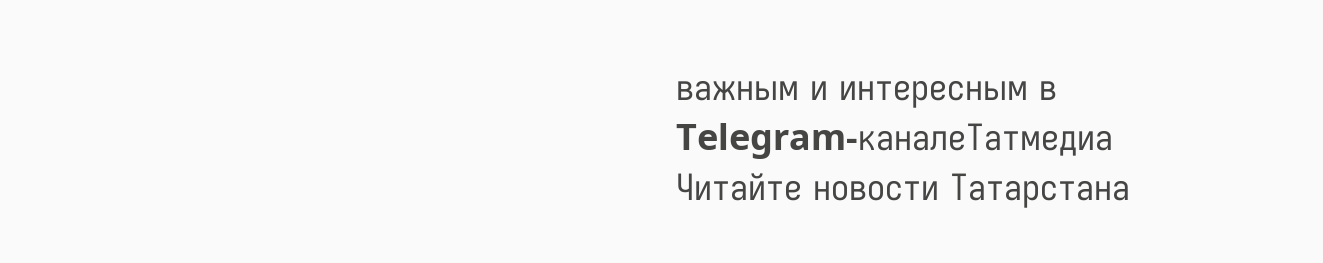важным и интересным в Telegram-каналеТатмедиа
Читайте новости Татарстана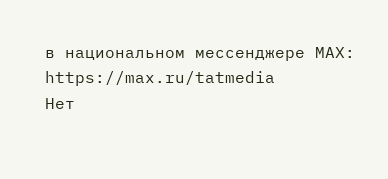в национальном мессенджере MАХ: https://max.ru/tatmedia
Нет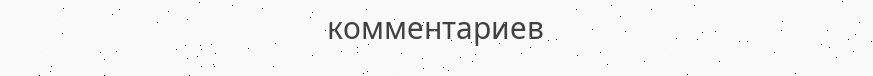комментариев